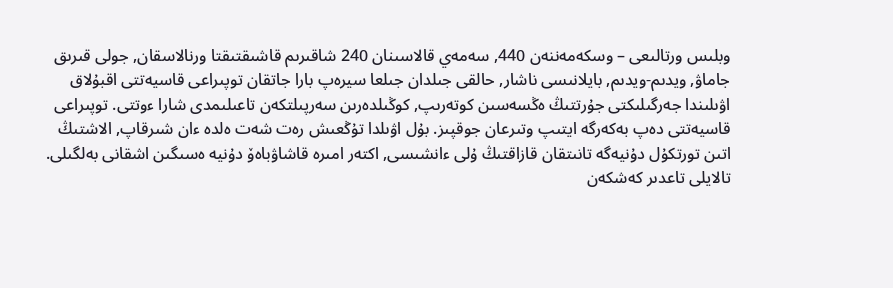وبلىس ورتالىعى – وسكەمەننەن 440, سەمەي قالاسىنان 240 شاقىرىم قاشىقتىقتا ورنالاسقان, جولى قىرىق جاماۋ, ويدىم-ويدىم, بايلانىسى ناشار, حالقى جىلدان جىلعا سيرەپ بارا جاتقان توپىراعى قاسيەتتى اقبۇلاق اۋىلىندا جەرگىلىكتى جۇرتتىڭ ەڭسەسىن كوتەرىپ, كوڭىلدەرىن سەرپىلتكەن تاعىلىمدى شارا ءوتتى. توپىراعى قاسيەتتى دەپ بەكەرگە ايتىپ وتىرعان جوقپىز. بۇل اۋىلدا تۇڭعىش رەت شەت ەلدە ءان شىرقاپ, الاشتىڭ اتىن تورتكۇل دۇنيەگە تانىتقان قازاقتىڭ ۇلى ءانشىسى, اكتەر امىرە قاشاۋباەۆ دۇنيە ەسىگىن اشقانى بەلگىلى.
تالايلى تاعدىر كەشكەن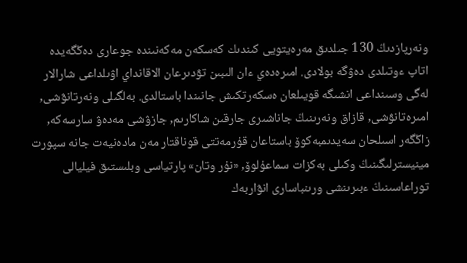ونەرپازدىڭ 130 جىلدىق مەرەيتويى كىندىك كەسكەن مەكەنىندە جوعارى دەڭگەيدە اتاپ ءوتىلدى دەۋگە بولادى. امىرەدەي ءان الىبىن تۋدىرعان الاقانداي اۋىلداعى شارالار لەگى وسىنداعى انشىگە قويىلعان ەسكەرتكىش جانىندا باستالدى. بەلگىلى ونەرتانۋشى, امىرەتانۋشى, قازاق ونەرىنىڭ جاناشىرى جارقىن شاكارىم, جازۋشى مەدەۋ سارسەكە, زاڭگەر اسىلحان سەيدىمبەكوۆ باستاعان قۇرمەتتى قوناقتار مەن مادەنيەت جانە سپورت مينيسترلىگىنىڭ وكىلى بەكزات سماعۇلوۆ, «نۇر وتان» پارتياسى وبلىستىق فيليالى توراعاسىنىڭ ءبىرىنشى ورىنباسارى انۋاربەك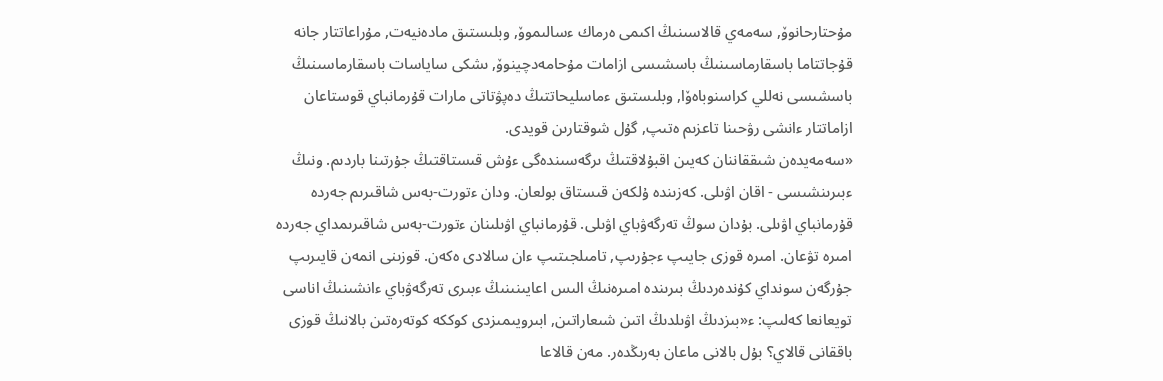مۇحتارحانوۆ, سەمەي قالاسىنىڭ اكىمى ەرماك ءسالىموۆ, وبلىستىق مادەنيەت, مۇراعاتتار جانە قۇجاتتاما باسقارماسىنىڭ باسشىسى ازامات مۇحامەدچينوۆ, ىشكى ساياسات باسقارماسىنىڭ باسشىسى نەللي كراسنوباەۆا, وبلىستىق ءماسليحاتتىڭ دەپۋتاتى مارات قۇرمانباي قوستاعان ازاماتتار ءانشى رۋحىنا تاعزىم ەتىپ, گۇل شوقتارىن قويدى.
«سەمەيدەن شىققاننان كەيىن اقبۇلاقتىڭ ىرگەسىندەگى ءۇش قىستاقتىڭ جۇرتىنا باردىم. ونىڭ ءبىرىنشىسى - اقان اۋىلى. كەزىندە ۇلكەن قىستاق بولعان. ودان ءتورت-بەس شاقىرىم جەردە قۇرمانباي اۋىلى. بۇدان سوڭ تەرگەۋباي اۋىلى. قۇرمانباي اۋىلىنان ءتورت-بەس شاقىرىمداي جەردە امىرە تۋعان. امىرە قوزى جايىپ ءجۇرىپ, تامىلجىتىپ ءان سالادى ەكەن. قوزىنى انمەن قايىرىپ جۇرگەن سونداي كۇندەردىڭ بىرىندە امىرەنىڭ الىس اعايىنىنىڭ ءبىرى تەرگەۋباي ءانشىنىڭ اناسى تويعانعا كەلىپ: ء«بىزدىڭ اۋىلدىڭ اتىن شىعاراتىن, ابىرويىمىزدى كوككە كوتەرەتىن بالانىڭ قوزى باققانى قالاي؟ بۇل بالانى ماعان بەرىڭدەر. مەن قالاعا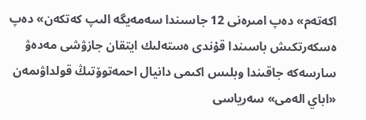اكەتەم» دەپ امىرەنى 12 جاسىندا سەمەيگە الىپ كەتكەن» دەپ ەسكەرتكىش باسىندا قۇندى ەستەلىك ايتقان جازۋشى مەدەۋ سارسەكە جاقىندا وبلىس اكىمى دانيال احمەتوۆتىڭ قولداۋىمەن «اباي الەمى» سەرياسى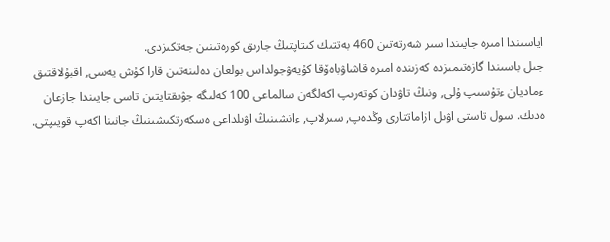اياسىندا امىرە جايىندا سىر شەرتەتىن 460 بەتتىك كىتاپتىڭ جارىق كورەتىنىن جەتكىزدى.
جىل باسىندا گازەتىمىزدە كەزىندە امىرە قاشاۋباەۆقا كۇيەۋجولداس بولعان دەلىنەتىن قارا كۇش يەسى, اقبۇلاقتىق ءماديان ءتۇسىپ ۇلى, ونىڭ تاۋدان كوتەرىپ اكەلگەن سالماعى 100 كەلىگە جۋىقتايتىن تاسى جايىندا جازعان ەدىك. سول تاستى اۋىل ازاماتتارى وڭدەپ, سىرلاپ, ءانشىنىڭ اۋىلداعى ەسكەرتكىشىنىڭ جانىنا اكەپ قويىپتى.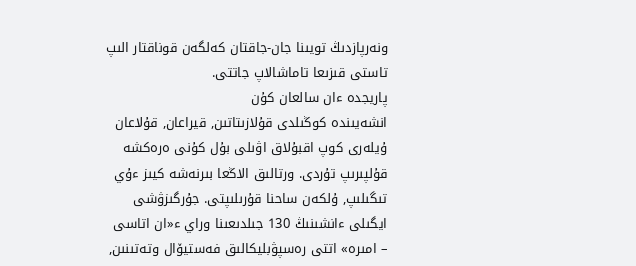ونەرپازدىڭ تويىنا جان-جاقتان كەلگەن قوناقتار الىپ تاستى قىزىعا تاماشالاپ جاتتى.
پاريجدە ءان سالعان كۇن
انشەيىندە كوڭىلدى قۇلازىتاتىن, قيراعان, قۇلاعان ۇيلەرى كوپ اقبۇلاق اۋىلى بۇل كۇنى ەرەكشە قۇلپىرىپ تۇردى. ورتالىق الاڭعا بىرنەشە كيىز ءۇي تىگىلىپ, ۇلكەن ساحنا قۇرىلىپتى. جۇرگىزۋشى ايگىلى ءانشىنىڭ 130 جىلدىعىنا وراي ء«ان اتاسى – امىرە» اتتى رەسپۋبليكالىق فەستيۆال وتەتىنىن,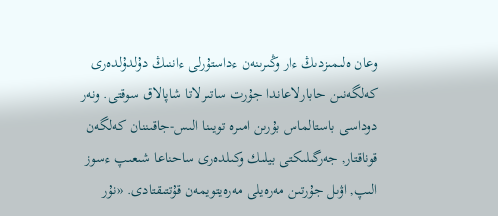وعان ەلىمىزدىڭ ءار وڭىرىنەن ءداستۇرلى ءاننىڭ دۇلدۇلدەرى كەلگەنىن حابارلاعاندا جۇرت ساتىرلاتا شاپالاق سوقتى. ونەر دوداسى باستالماس بۇرىن امىرە تويىنا الىس-جاقىننان كەلگەن قوناقتار, جەرگىلىكتى بيلىك وكىلدەرى ساحناعا شىعىپ ءسوز الىپ, اۋىل جۇرتىن مەرەيلى مەرەيتويمەن قۇتتىقتادى. «نۇر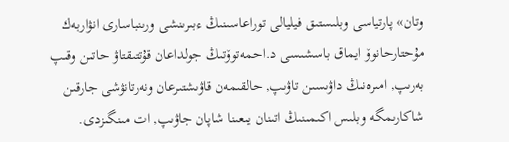وتان» پارتياسى وبلىستىق فيليالى توراعاسىنىڭ ءبىرىنشى ورىنباسارى انۋاربەك مۇحتارحانوۆ ايماق باسشىسى د.احمەتوۆتىڭ جولداعان قۇتتىقتاۋ حاتىن وقىپ بەرىپ, امىرەنىڭ داۋىسىن تاۋىپ, حالقىمەن قاۋىشتىرعان ونەرتانۋشى جارقىن شاكارىمگە وبلىس اكىمىنىڭ اتىنان يىعىنا شاپان جاۋىپ, ات مىنگىزدى.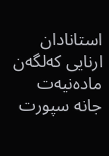استانادان ارنايى كەلگەن مادەنيەت جانە سپورت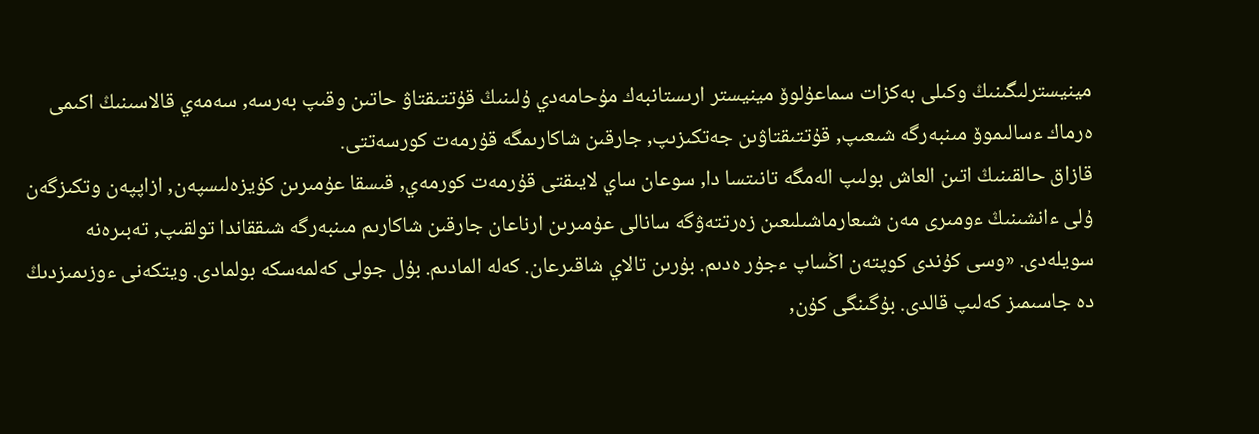مينيسترلىگىنىڭ وكىلى بەكزات سماعۇلوۆ مينيستر ارىستانبەك مۇحامەدي ۇلىنىڭ قۇتتىقتاۋ حاتىن وقىپ بەرسە, سەمەي قالاسىنىڭ اكىمى ەرماك ءسالىموۆ مىنبەرگە شىعىپ, قۇتتىقتاۋىن جەتكىزىپ, جارقىن شاكارىمگە قۇرمەت كورسەتتى.
قازاق حالقىنىڭ اتىن العاش بولىپ الەمگە تانىتسا دا, سوعان ساي لايىقتى قۇرمەت كورمەي, قىسقا عۇمىرىن كۇيزەلىسپەن, ازاپپەن وتكىزگەن ۇلى ءانشىنىڭ ءومىرى مەن شىعارماشىلىعىن زەرتتەۋگە سانالى عۇمىرىن ارناعان جارقىن شاكارىم مىنبەرگە شىققاندا تولقىپ, تەبىرەنە سويلەدى. «وسى كۇندى كوپتەن اڭساپ ءجۇر ەدىم. بۇرىن تالاي شاقىرعان. كەلە المادىم. بۇل جولى كەلمەسكە بولمادى. ويتكەنى ءوزىمىزدىڭ دە جاسىمىز كەلىپ قالدى. بۇگىنگى كۇن,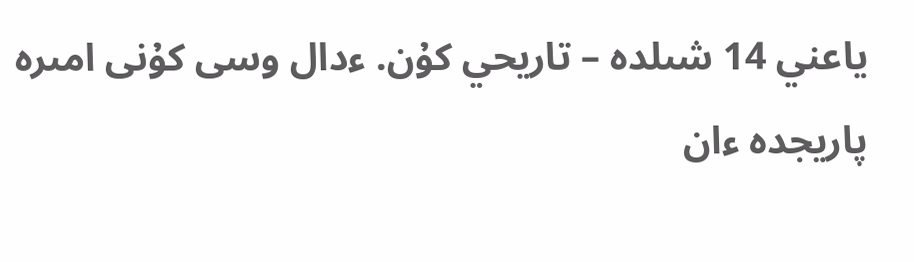ياعني 14 شىلدە – تاريحي كۇن. ءدال وسى كۇنى امىرە پاريجدە ءان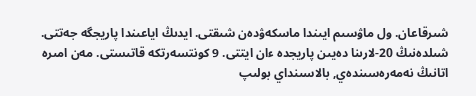شىرقاعان. ول ماۋسىم ايىندا ماسكەۋدەن شىقتى. ايدىڭ اياعىندا پاريجگە جەتتى. شىلدەنىڭ 20-لارىنا دەيىن پاريجدە ءان ايتتى. 9 كونتسەرتكە قاتىستى. مەن امىرە اتانىڭ نەمەرەسىندەي, بالاسىنداي بولىپ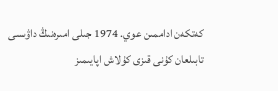كەتكەن اداممىن عوي. 1974 جىلى امىرەنىڭ داۋىسى تابىلعان كۇنى قىزى كۇلاش اپايىمىز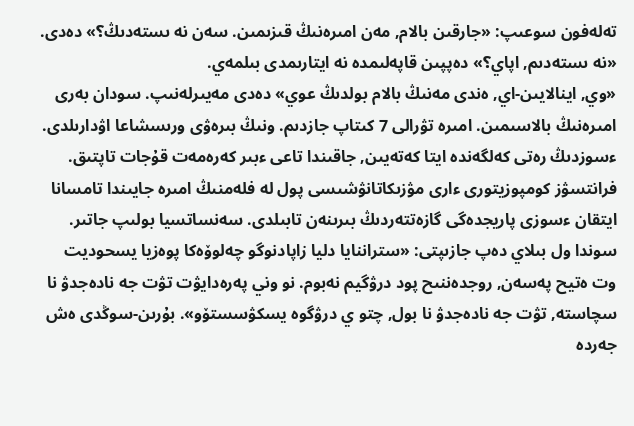تەلەفون سوعىپ: «جارقىن بالام, مەن امىرەنىڭ قىزىمىن. سەن نە ىستەدىڭ؟» دەدى. «نە ىستەدىم, اپاي؟» دەپپىن قاپەلىمدە نە ايتارىمدى بىلمەي.
«وي, اينالايىن-اي, ەندى مەنىڭ بالام بولدىڭ عوي» دەدى مەيىرلەنىپ. سودان بەرى امىرەنىڭ بالاسىمىن. امىرە تۋرالى 7 كىتاپ جازدىم. ونىڭ بىرەۋى ورىسشاعا اۋدارىلدى. ءسوزدىڭ رەتى كەلگەندە ايتا كەتەيىن, جاقىندا تاعى ءبىر كەرەمەت قۇجات تاپتىق. فرانتسۋز كومپوزيتورى ءارى مۋزىكاتانۋشىسى پول لە فلەمنىڭ امىرە جايىندا تامسانا ايتقان ءسوزى پاريجدەگى گازەتتەردىڭ بىرىنەن تابىلدى. سەنساتسيا بولىپ جاتىر. سوندا ول بىلاي دەپ جازىپتى: «ستراننايا دليا زاپادنوگو چەلوۆەكا پوەزيا يسحوديت وت ەتيح پەسەن, روجدەننىح پود درۋگيم نەبوم. نو وني پەرەدايۋت تۋت جە نادەجدۋ نا سچاستە, تۋت جە نادەجدۋ نا بول, چتو ي درۋگوە يسكۋسستۆو». بۇرىن-سوڭدى ەش جەردە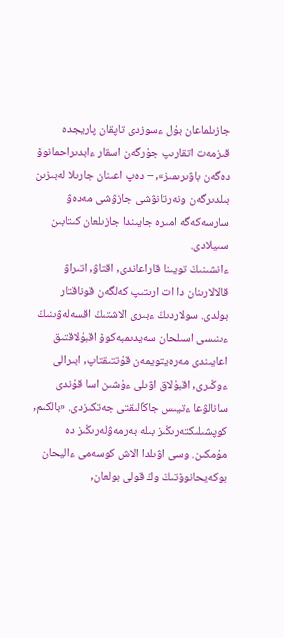جازىلماعان بۇل ءسوزدى تاپقان پاريجدە قىزمەت اتقارىپ جۇرگەن اسقار ءابدىراحمانوۆ دەگەن باۋىرىمىز», – دەپ اعىنان جارىلا لەبىزىن بىلدىرگەن ونەرتانۋشى جازۋشى مەدەۋ سارسەكەگە امىرە جايىندا جازىلعان كىتابىن سىيلادى.
ءانشىنىڭ تويىنا قاراعاندى, اقتاۋ, اتىراۋ قالالارىنان دا ات ارىتىپ كەلگەن قوناقتار بولدى. سولاردىڭ ءبىرى الاشتىڭ اقسەلەۋىنىڭ ءىنىسى اسىلحان سەيدىمبەكوۆ اقبۇلاقتىق اعايىندى مەرەيتويمەن قۇتتىقتاپ, ابىرالى ءوڭىرى, اقبۇلاق اۋىلى ءۇشىن اسا قۇندى سانالۋعا ءتيىس جاڭالىقتى جەتكىزدى. «بالكىم, كوپشىلىكتەرىڭىز بىلە بەرمەۋلەرىڭىز دە مۇمكىن. وسى اۋىلدا الاش كوسەمى ءاليحان بوكەيحانوۆتىڭ وڭ قولى بولعان,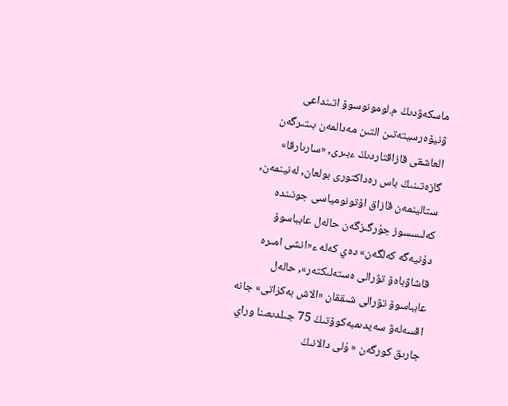ماسكەۋدىڭ م.لومونوسوۆ اتىنداعى ۋنيۆەرسيتەتىن التىن مەدالمەن بىتىرگەن العاشقى قازاقتاردىڭ ءبىرى, «سارىارقا» گازەتىنىڭ باس رەداكتورى بولعان, لەنينمەن, ستالينمەن قازاق اۆتونومياسى جونىندە كەلىسسوز جۇرگىزگەن حالەل عابباسوۆ دۇنيەگە كەلگەن» دەي كەلە ء«انشى امىرە قاشاۋباەۆ تۋرالى ەستەلىكتەر», حالەل عابباسوۆ تۋرالى شىققان «الاش بەكزاتى» جانە اقسەلەۋ سەيدىمبەكوۆتىڭ 75 جىلدىعىنا وراي جارىق كورگەن « ۇلى دالانىڭ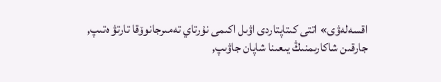اقسەلەۋى» اتتى كىتاپتاردى اۋىل اكىمى نۇرتاي تەمىرجانوۆقا تارتۋ ەتىپ, جارقىن شاكارىمنىڭ يىعىنا شاپان جاۋىپ,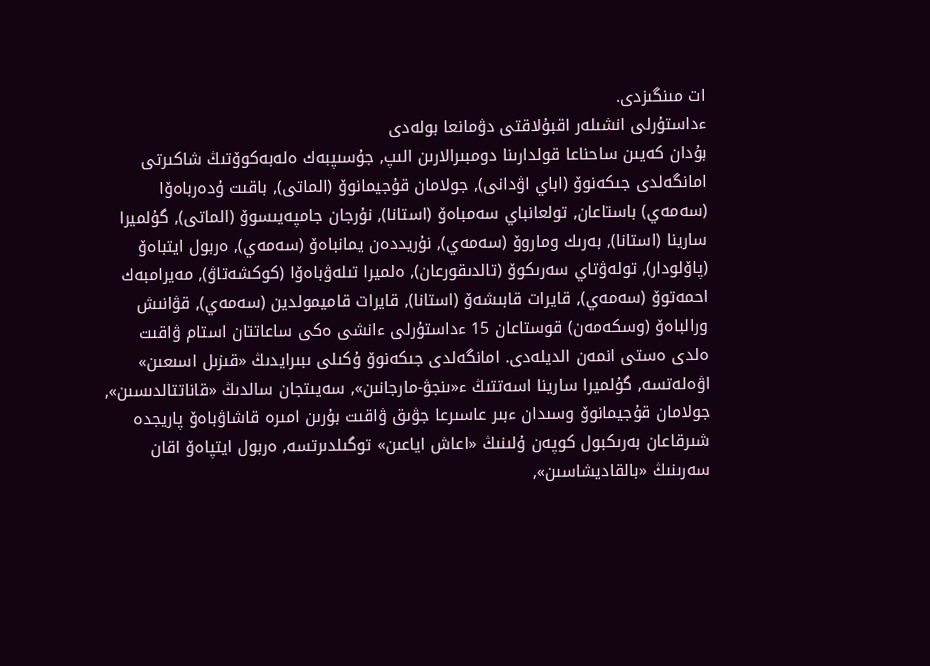ات مىنگىزدى.
ءداستۇرلى انشىلەر اقبۇلاقتى دۋمانعا بولەدى
بۇدان كەيىن ساحناعا قولدارىنا دومبىرالارىن الىپ, جۇسىپبەك ەلەبەكوۆتىڭ شاكىرتى امانگەلدى جىكەنوۆ (اباي اۋدانى), جولامان قۇجيمانوۆ (الماتى), باقىت ۇدەرباەۆا (سەمەي) باستاعان, تولعانباي سەمباەۆ (استانا), نۇرجان جامپەيىسوۆ (الماتى), گۇلميرا سارينا (استانا), بەرىك وماروۆ (سەمەي), نۇريددەن يمانباەۆ (سەمەي), ەربول ايتباەۆ (پاۆلودار), تولەۋتاي سەرىكوۆ (تالدىقورعان), ەلميرا تىلەۋباەۆا (كوكشەتاۋ), مەيرامبەك احمەتوۆ (سەمەي), قايرات قابىشەۆ (استانا), قايرات قاميمولدين (سەمەي), قۋانىش ورالباەۆ (وسكەمەن) قوستاعان 15 ءداستۇرلى ءانشى ەكى ساعاتتان استام ۋاقىت ەلدى ەستى انمەن الديلەدى. امانگەلدى جىكەنوۆ ۇكىلى ىبىرايدىڭ «قىزىل اسىعىن» اۋەلەتسە, گۇلميرا سارينا اسەتتىڭ ء«ىنجۋ-مارجانىن», سەيىتجان سالدىڭ «قاناتتالدىسىن», جولامان قۇجيمانوۆ وسىدان ءبىر عاسىرعا جۋىق ۋاقىت بۇرىن امىرە قاشاۋباەۆ پاريجدە شىرقاعان بەرىكبول كوپەن ۇلىنىڭ «اعاش اياعىن» توگىلدىرتسە, ەربول ايتپاەۆ اقان سەرىنىڭ «بالقاديشاسىن»,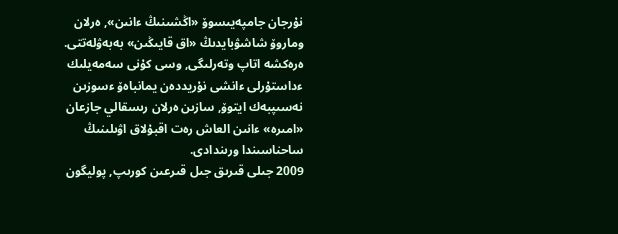نۇرجان جامپەيىسوۆ «اڭشىنىڭ ءانىن», ەرلان وماروۆ شاشۋبايدىڭ «اق قايىڭىن» بەبەۋلەتتى. ەرەكشە اتاپ وتەرلىگى, وسى كۇنى سەمەيلىك ءداستۇرلى ءانشى نۇريددەن يمانباەۆ ءسوزىن نەسىپبەك ايتوۆ, سازىن ەرلان رىسقالي جازعان «امىرە» ءانىن العاش رەت اقبۇلاق اۋىلىنىڭ ساحناسىندا ورىندادى.
2009 جىلى قىرىق جىل قىرعىن كورىپ, پوليگون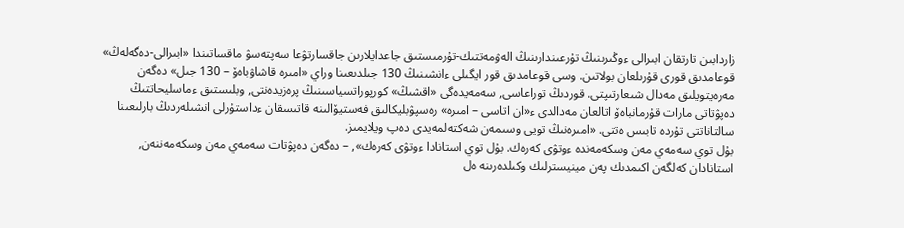زاردابىن تارتقان ابىرالى ءوڭىرىنىڭ تۇرعىندارىنىڭ الەۋمەتتىك-تۇرمىستىق جاعدايلارىن جاقسارتۋعا سەپتەسۋ ماقساتىندا «ابىرالى-دەگەلەڭ» قوعامدىق قورى قۇرىلعان بولاتىن. وسى قوعامدىق قور ايگىلى ءانشىنىڭ 130 جىلدىعىنا وراي «امىرە قاشاۋباەۆ – 130 جىل» دەگەن مەرەيتويلىق مەدال شىعارتىپتى. قوردىڭ توراعاسى, سەمەيدەگى «اقشىڭ» كورپوراتسياسىنىڭ پرەزيدەنتى, وبلىستىق ءماسليحاتتىڭ دەپۋتاتى مارات قۇرمانباەۆ اتالعان مەدالدى ء«ان اتاسى – امىرە» رەسپۋبليكالىق فەستيۆالىنە قاتىسقان ءداستۇرلى انشىلەردىڭ بارلىعىنا سالتاناتتى تۇردە تابىس ەتتى. «امىرەنىڭ تويى وسىمەن شەكتەلمەيدى دەپ ويلايمىز.
بۇل توي سەمەي مەن وسكەمەندە ءوتۋى كەرەك. بۇل توي استانادا ءوتۋى كەرەك», – دەگەن دەپۋتات سەمەي مەن وسكەمەننەن, استانادان كەلگەن اكىمدىك پەن مينيسترلىك وكىلدەرىنە ەل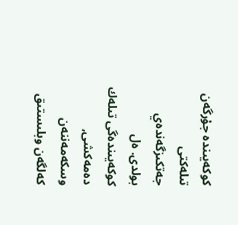كوكەيىندە جۇرگەن تىلەكتى جەتكىزگەندەي بولدى. ەل كوكەيىندەگى تىلەك دەمەكشى, وسكەمەننەن كەلگەن وبلىستىق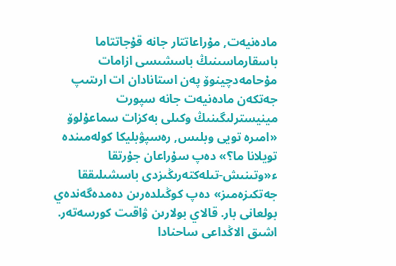مادەنيەت, مۇراعاتتار جانە قۇجاتتاما باسقارماسىنىڭ باسشىسى ازامات مۇحامەدچينوۆ پەن استانادان ات ارىتىپ جەتكەن مادەنيەت جانە سپورت مينيسترلىگىنىڭ وكىلى بەكزات سماعۇلوۆ «امىرە تويى وبلىس, رەسپۋبليكا كولەمىندە تويلانا ما؟» دەپ سۇراعان جۇرتقا ء«وتىنىش-تىلەكتەرىڭىزدى باسشىلىققا جەتكىزەمىز» دەپ كوڭىلدەرىن دەمدەگەندەي بولعانى بار. قالاي بولارىن ۋاقىت كورسەتەر.
اشىق الاڭداعى ساحنادا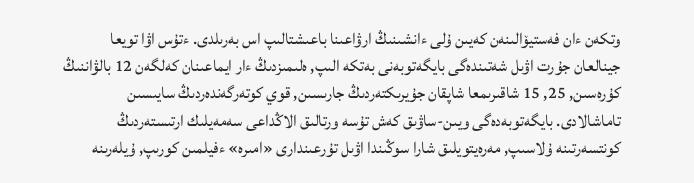وتكەن ءان فەستيۆالىنەن كەيىن ۇلى ءانشىنىڭ ارۋاعىنا باعىشتالىپ اس بەرىلدى. ءتۇس اۋا تويعا جينالعان جۇرت اۋىل شەتىندەگى بايگەتوبەنى بەتكە الىپ, ەلىمىزدىڭ ءار ايماعىنان كەلگەن 12 بالۋاننىڭ كۇرەسىن, 25, 15 شاقىرىمعا شاپقان جۇيرىكتەردىڭ جارىسىن, قوي كوتەرگەندەردىڭ سايىسىن تاماشالادى. بايگەتوبەدەگى ويىن-ساۋىق كەش تۇسە ورتالىق الاڭداعى سەمەيلىك ارتىستەردىڭ كونتسەرتىنە ۇلاسىپ, مەرەيتويلىق شارا سوڭىندا اۋىل تۇرعىندارى «امىرە» ءفيلمىن كورىپ, ۇيلەرىنە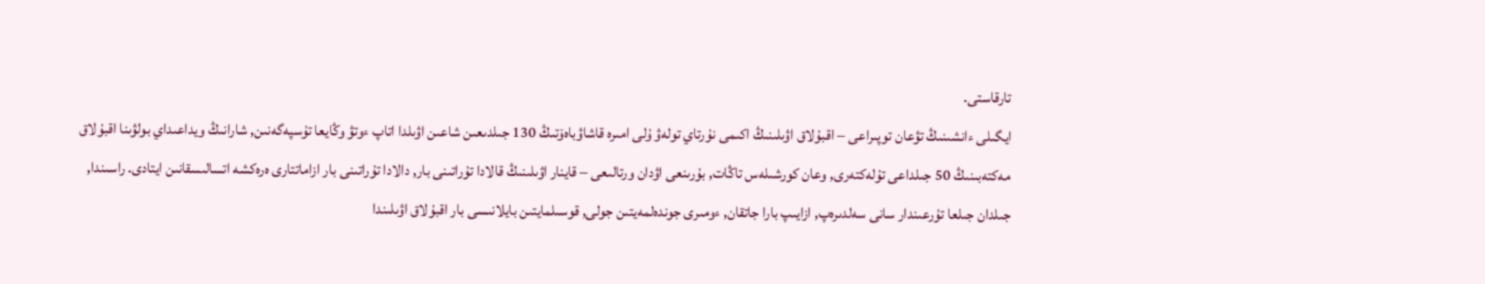تارقاستى.
ايگىلى ءانشىنىڭ تۋعان توپىراعى – اقبۇلاق اۋىلىنىڭ اكىمى نۇرتاي تولەۋ ۇلى امىرە قاشاۋباەۆتىڭ 130 جىلدىعىن شاعىن اۋىلدا اتاپ ءوتۋ وڭايعا تۇسپەگەنىن, شارانىڭ ويداعىداي بولۋىنا اقبۇلاق مەكتەبىنىڭ 50 جىلداعى تۇلەكتەرى, وعان كورشىلەس تاڭات, بۇرىنعى اۋدان ورتالىعى – قاينار اۋىلىنىڭ قالادا تۇراتىنى بار, دالادا تۇراتىنى بار ازاماتتارى ەرەكشە اتسالىسقانىن ايتادى. راسىندا, جىلدان جىلعا تۇرعىندار سانى سەلدىرەپ, ازايىپ بارا جاتقان, ءومىرى جوندەلمەيتىن جولى, قوسىلمايتىن بايلانىسى بار اقبۇلاق اۋىلىندا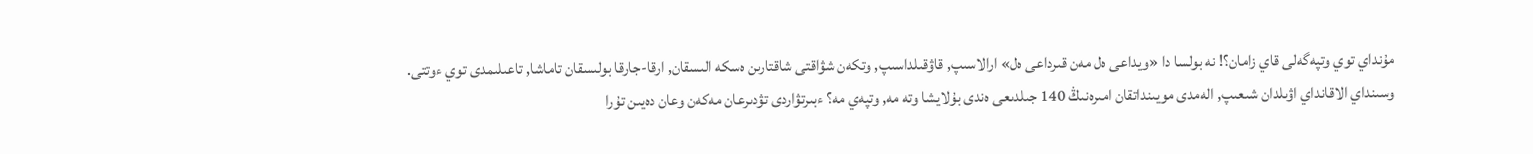مۇنداي توي وتپەگەلى قاي زامان؟! نە بولسا دا «ويداعى ەل مەن قىرداعى ەل» ارالاسىپ, قاۋقىلداسىپ, وتكەن شۋاقتى شاقتارىن ەسكە الىسقان, ارقا-جارقا بولىسقان تاماشا, تاعىلىمدى توي ءوتتى. وسىنداي الاقانداي اۋىلدان شىعىپ, الەمدى مويىنداتقان امىرەنىڭ 140 جىلدىعى ەندى بۇلايشا وتە مە, وتپەي مە؟ ءبىرتۋاردى تۋدىرعان مەكەن وعان دەيىن تۇرا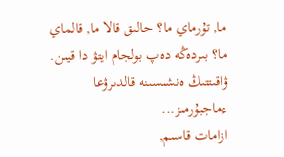ما, تۇرماي ما؟ حالىق قالا ما, قالماي ما؟ بىردەڭە دەپ بولجام ايتۋ دا قيىن. ۋاقىتتىڭ ەنشىسىنە قالدىرۋعا ءماجبۇرمىز...
ازامات قاسىم,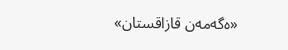«ەگەمەن قازاقستان»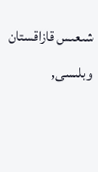شىعىس قازاقستان وبلىسى,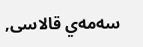سەمەي قالاسى,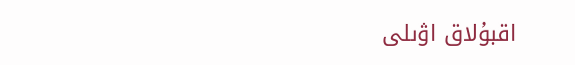اقبۇلاق اۋىلى